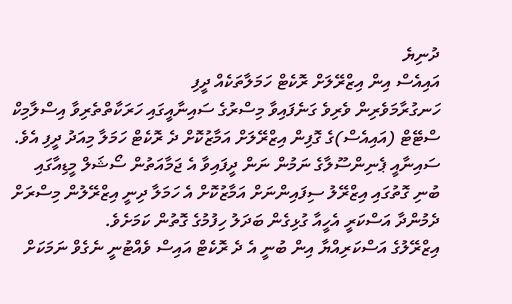ދުނިޔެ
އައިއެސް އިން އިޒްރޭލަށް ރޮކެޓް ހަމަލާތަކެއް ދީފި
ހަނގުރާމަވެރިން ވެރިވެ ގަނެފައިވާ މިސްރުގެ ސައިނާއީގައި ހަރަކާތްތެރިވާ އިސްލާމިކް ސްޓޭޓް (އައިއެސް)ގެ ގޮފިން އިޒްރޭލަށް އަމާޒުކޮށް ދެ ރޮކެޓް ހަމަލާ މިއަދު ދީފި އެވެ.
ސައިނާއީ ޕެނިންސޫލާގެ ނަމުން ނަން ދީފައިވާ އެ ޖަމާއަތުން ސޯޝަލް މީޑިއާގައި ބުނި ގޮތުގައި އިޒްރޭލު ސިފައިންނަށް އަމާޒުކޮށް އެ ހަމަލާ ދިނީ އިޒްރޭލުން މިސްރަށް ދެމުންދާ އަސްކަރީ އެހީއާ ގުޅިގެން ބަދަލު ހިފުމުގެ ގޮތުން ކަމަށެވެ.
އިޒްރޭލުގެ އަސްކަރިއްޔާ އިން ބުނީ އެ ދެ ރޮކެޓް އައިސް ވެއްޓުނީ ނެގެވް ނަމަކަށް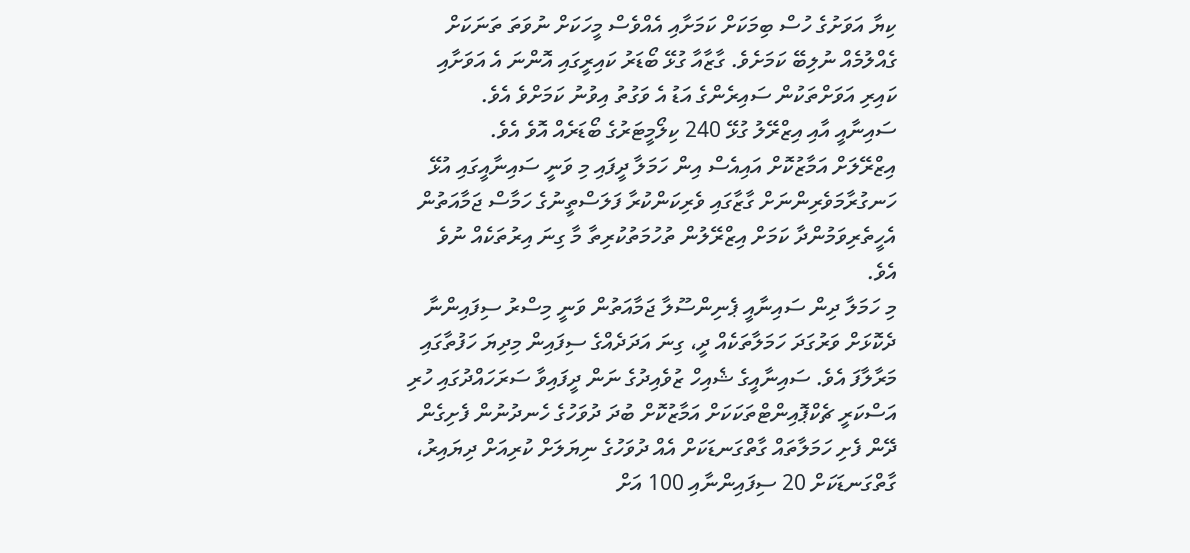ކިޔާ އަވަށުގެ ހުސް ބިމަކަށް ކަމަށާއި އެއްވެސް މީހަކަށް ނުވަތަ ތަނަކަށް ގެއްލުމެއް ނުލިބޭ ކަމަށެވެ. ގާޒާއާ ގުޅޭ ބޯޑަރު ކައިރީގައި އޮންނަ އެ އަވަށާއި ކައިރި އަވަށްތަކުން ސައިރެންގެ އަޑު އެ ވަގުތު އިވުނު ކަމަށްވެ އެވެ.
ސައިނާއީ އާއި އިޒްރޭލު ގުޅޭ 240 ކިލޯމީޓަރުގެ ބޯޑަރެއް އޮވެ އެވެ.
އިޒްރޭލަށް އަމާޒުކޮށް އައިއެސް އިން ހަމަލާ ދީފައި މި ވަނީ ސައިނާއީގައި އުޅޭ ހަނގުރާމަވެރިންނަށް ގާޒާގައި ވެރިކަންކުރާ ފަލަސްތީނުގެ ހަމާސް ޖަމާއަތުން އެހީތެރިވަމުންދާ ކަމަށް އިޒްރޭލުން ތުހުމަތުކުރިތާ މާ ގިނަ އިރުތަކެއް ނުވެ އެވެ.
މި ހަމަލާ ދިން ސައިނާއީ ޕެނިންސޫލާ ޖަމާއަތުން ވަނީ މިސްރު ސިފައިންނާ ދެކޮޅަށް ވަރުގަދަ ހަމަލާތަކެއް ދީ، ގިނަ އަދަދެއްގެ ސިފައިން މިދިޔަ ހަފުތާގައި މަރާލާފަ އެވެ. ސައިނާއީގެ ޝެއިހް ޒުވެއިދުގެ ނަން ދީފައިވާ ސަރަހައްދުގައި ހުރި އަސްކަރީ ޗެކްޕޮއިންޓްތަކަކަށް އަމާޒުކޮށް ބުދަ ދުވަހުގެ ހެނދުނުން ފެށިގެން ދޭން ފެށި ހަމަލާތައް ގާތްގަނޑަކަށް އެއް ދުވަހުގެ ނިޔަލަށް ކުރިއަށް ދިޔައިރު، ގާތްގަނޑަކަށް 20 ސިފައިންނާއި 100 އަށް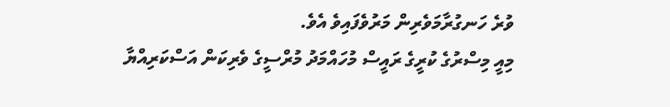ވުރެ ހަނގުރާމަވެރިން މަރުވެފައިވެ އެވެ.
މިއީ މިސްރުގެ ކުރީގެ ރައީސް މުހައްމަދު މުރްސީގެ ވެރިކަން އަސްކަރިއްޔާ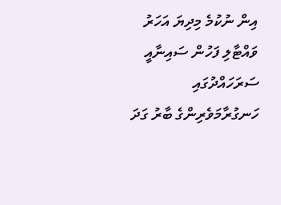އިން ނުކުމެ މިދިޔަ އަހަރު ވައްޓާލި ފަހުން ސައިނާއީ ސަރަހައްދުގައި ހަނގުރާމަވެރިންގެ ބާރު ގަދަ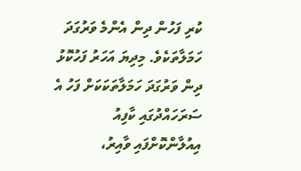ކުރި ފަހުން ދިން އެންމެ ވަރުގަދަ ހަމަލާތަކެވެ. މިދިޔަ އަހަރު ފަހުކޮޅު ދިން ވަރުގަދަ ހަމަލާތަކަކަށް ފަހު އެ ސަރަހައްދުގައި ކާފިއު އިއުލާންކޮށްފައި ވާއިރު،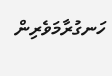ހަނގުރާމަވެރިން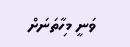ވަނީ މިހާތަނަށް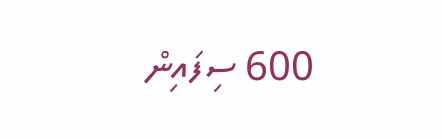600 ސިފައިން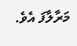މަރާލާފަ އެވެ.